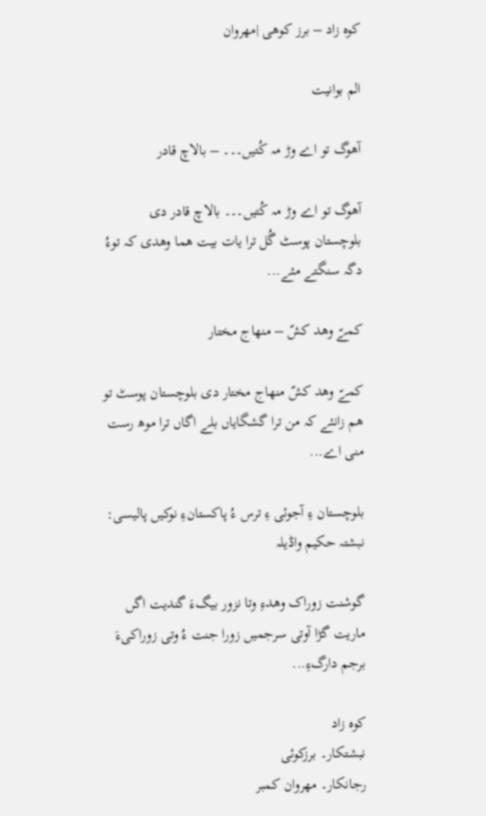کوہ زاد – برز کوھی |مھروان

الم بوانیت

آھوگ تو اے وڑ مہ کُتیں۔۔۔ – بالاچ قادر

آھوگ تو اے وڑ مہ کُتیں۔۔۔ بالاچ قادر دی بلوچستان پوسٹ گُل ترا یات بیت ھما وھدی کہ توءُ دگہ سنگتے مئے...

کمےّ وھد کشّ – منھاج مختار

کمےّ وھد کشّ منھاج مختار دی بلوچستان پوسٹ تو ھم زانئے کہ من ترا گشگایاں بلے اگاں ترا موھ رست منی اے...

بلوچستان ءِ آجوئی ءِ ترس ءُ پاکستانءِ نوکیں پالیسی: نبشتہ حکیم واڈیلہ

گوشنت زوراک وھدءِ وتا نزور بیگءَ گندیت اگں ماریت گڑا آوتی سرجمیں زورا جنت ءُ وتی زوراکیءَ برجم دارگءِ...

کوہ زاد
نبشتکار۔ برزکوئی
رجانکار۔ مھروان کمبر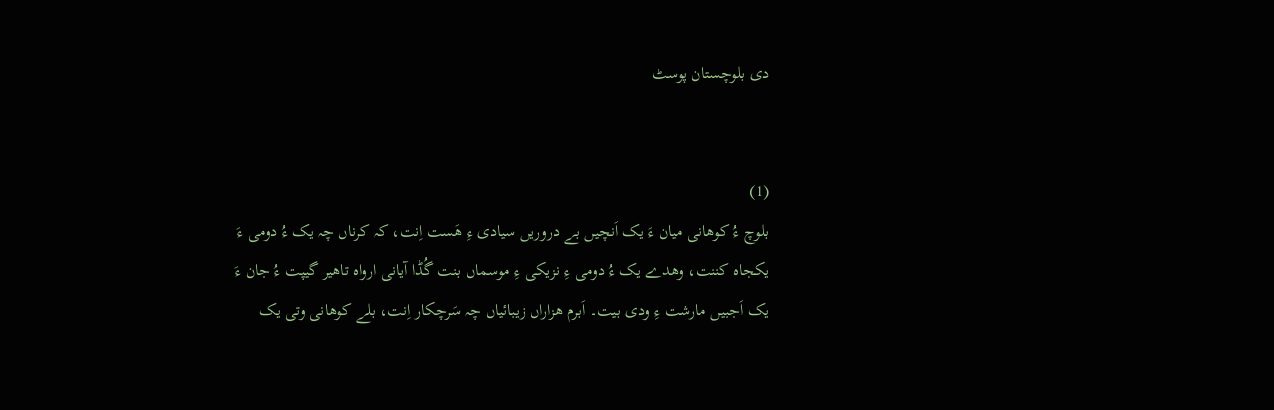دی بلوچستان پوسٹ


(1)
بلوچ ءُ کوھانی میان ءَ یک اَنچیں بے دروریں سیادی ءِ ھَست اِنت، کہ کرناں چہ یک ءُ دومی ءَ یکجاہ کننت، وھدے یک ءُ دومی ءِ نزیکی ءِ موسماں بنت گُڈا آیانی ارواہ تاھیر گیپت ءُ جان ءَ یک اَجبیں مارشت ءِ ودی بیت۔ اَبرم ھزاراں زیبائیاں چہ سَرچکار اِنت، بلے کوھانی وتی یک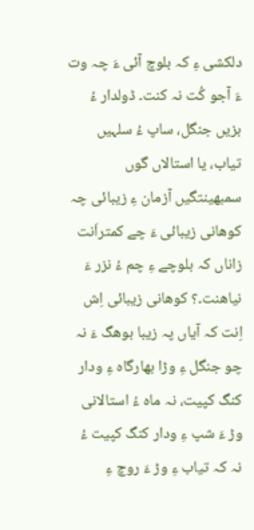دلکشی ءِ کہ بلوچ آئی ءَ چہ وت ءَ آجو کُت نہ کنت۔ ڈولدار ءُ بزیں جنگل، ساپ ءُ سلہیں تیاب، یا استالاں گوں سمبھینتگیں آزمان ءِ زیبائی چہ کوھانی زیبائی ءَ چے کمتراَنت زاناں کہ بلوچے ءِ چم ءُ نزر ءَ نیاھنت۔؟ کوھانی زیبائی اِش اِنت کہ آیاں پہ زیبا بوھگ ءَ نہ چو جنگل ءِ وڑا بھارگاہ ءِ ودار کنگ کپیت، نہ ماہ ءُ استالانی وڑ ءَ شپ ءِ ودار کنگ کپیت ءُ نہ کہ تیاب ءِ وڑ ءَ روچ ءِ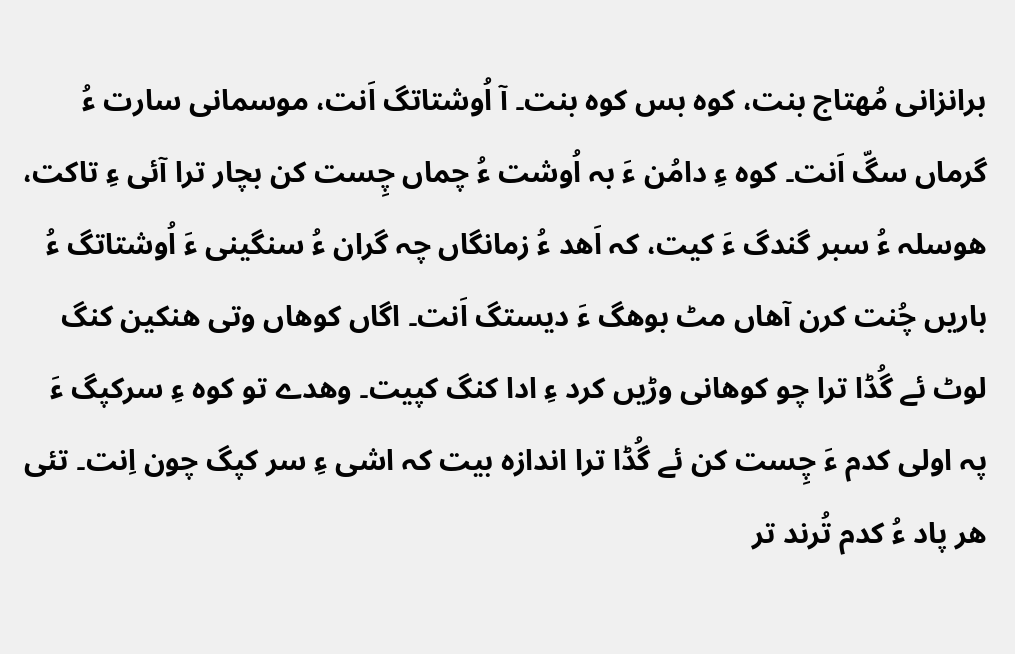برانزانی مُھتاج بنت، کوہ بس کوہ بنت۔ آ اُوشتاتگ اَنت، موسمانی سارت ءُ گرماں سگّ اَنت۔ کوہ ءِ دامُن ءَ بہ اُوشت ءُ چماں چِست کن بچار ترا آئی ءِ تاکت، ھوسلہ ءُ سبر گندگ ءَ کیت، کہ اَھد ءُ زمانگاں چہ گران ءُ سنگینی ءَ اُوشتاتگ ءُ باریں چُنت کرن آھاں مٹ بوھگ ءَ دیستگ اَنت۔ اگاں کوھاں وتی ھنکین کنگ لوٹ ئے گُڈا ترا چو کوھانی وڑیں کرد ءِ ادا کنگ کپیت۔ وھدے تو کوہ ءِ سرکپگ ءَ پہ اولی کدم ءَ چِست کن ئے گُڈا ترا اندازہ بیت کہ اشی ءِ سر کپگ چون اِنت۔ تئی ھر پاد ءُ کدم تُرند تر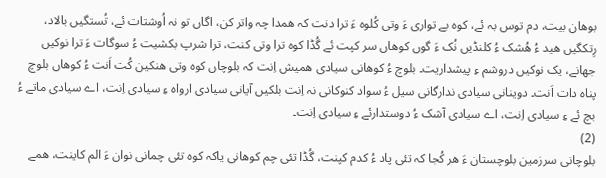بوھان بیت، دم توس بہ ئے، کوہ بے تواری ءَ وتی کُلوہ ءَ ترا دنت کہ ھمدا چہ واتر کن، اگاں تو نہ اُوشتات ئے، تُستگیں بالاد، رِتکگیں ھید ءُ ھُشک ءُ کلنڈیں نُک ءَ گوں کوھاں سر کپت ئے گُڈا کوہ ترا وتی کنت، ترا شرپ بکشیت ءُ سوگات ءَ ترا نوکیں جھانے، یک نوکیں دروشم ءِ پیشداریت۔ بلوچ ءُ کوھانی سیادی ھمیش اِنت کہ بلوچاں کوہ وتی ھنکین کُت اَنت ءُ کوھاں بلوچ پناہ دات اَنت۔ دوینانی سیادی ندارگانی سیل ءُ سواد کنوکانی نہ اِنت بلکیں آیانی سیادی ارواہ ءِ سیادی اِنت، اے سیادی ماتے ءُ بچ ئے ءِ سیادی اِنت، اے سیادی آشک ءُ دوستدارئے ءِ سیادی اِنت۔
(2)
بلوچانی سرزمین بلوچستان ءَ ھر کُجا کہ تئی پاد ءُ کدم کپنت، گُڈا تئی چم کوھانی یاکہ کوہ تئی چمانی نوان ءَ الم کاینت، ھمے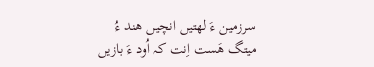سرزمین ءَ لھتیں انچیں ھند ءُ میتگ ھَست اِنت کہ اُود ءَ بازیں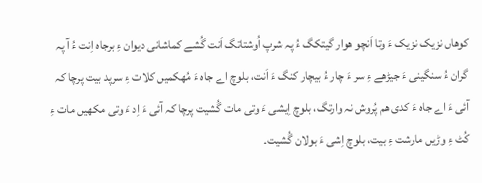کوھاں نزیک نزیک ءَ وتا اَنچو ھوار گیتکگ ءُ پہ شرپ اُوشتاتگ اَنت گُشے کماشانی دیوان ءِ برجاہ اِنت ءُ آ پہ گران ءُ سنگینی ءَ جیڑھے ءِ سر ءَ چار ءُ بیچار کنگ ءَ اَنت، بلوچ اے جاہ ءَ مُھکمیں کلات ءِ سرپد بیت پرچا کہ آئی ءَ اے جاہ ءَ کدی ھم پُروش نہ وارتگ، بلوچ اِیشی ءَ وتی مات گُشیت پرچا کہ آئی ءَ اِد ءَ وتی مکھیں مات ءِ کُٹ ءِ وڑیں مارشت ءِ بیت، بلوچ اِشی ءَ بولان گُشیت۔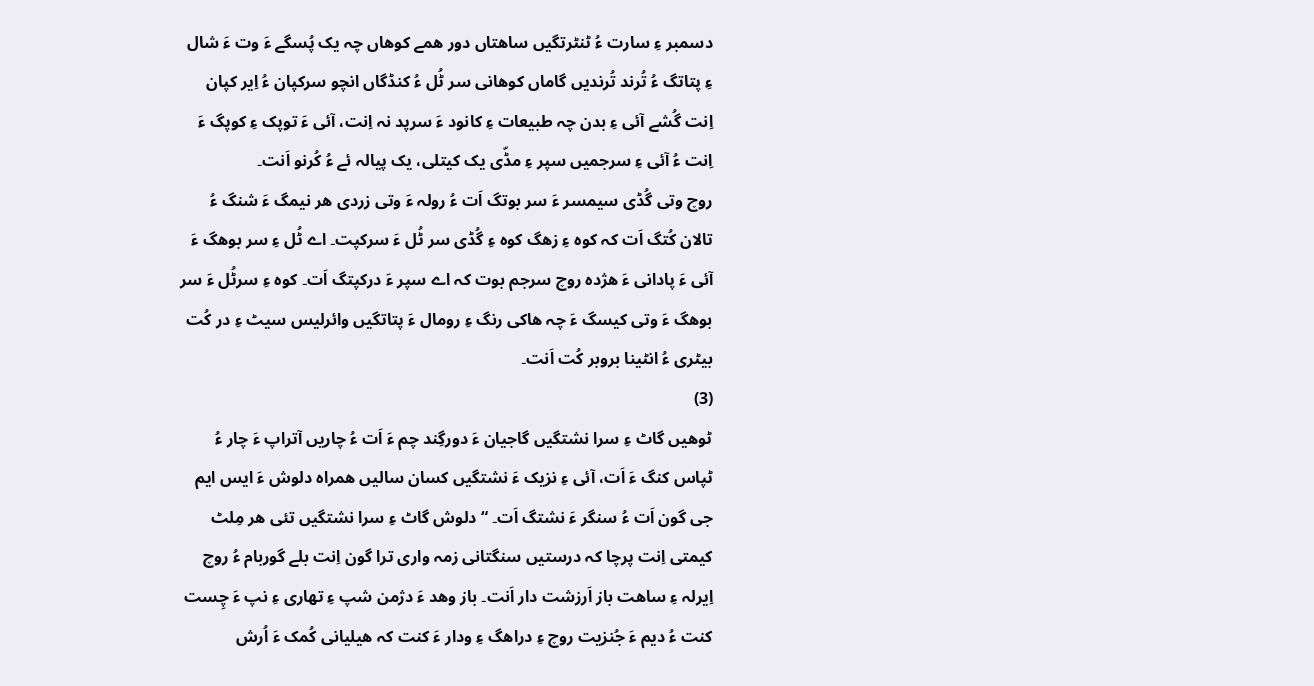دسمبر ءِ سارت ءُ ٹنٹرتگیں ساھتاں دور ھمے کوھاں چہ یک پُسگے ءَ وت ءَ شال ءِ پتاتگ ءُ تُرند تُرندیں گاماں کوھانی سر ٹُل ءُ کنڈگاں انچو سرکپان ءُ اِیر کپان اِنت گُشے آئی ءِ بدن چہ طبیعات ءِ کانود ءَ سرپد نہ اِنت، آئی ءَ توپک ءِ کوپگ ءَ اِنت ءُ آئی ءِ سرجمیں سپر ءِ مڈّی یک کیتلی، یک پیالہ ئے ءُ کُرنو اَنت۔
روچ وتی گُڈی سیمسر ءَ سر بوتگ اَت ءُ رولہ ءَ وتی زردی ھر نیمگ ءَ شنگ ءُ تالان کُتگ اَت کہ کوہ ءِ زھگ کوہ ءِ گُڈی سر ٹُل ءَ سرکپت۔ اے ٹُل ءِ سر بوھگ ءَ آئی ءَ پادانی ءَ ھژدہ روچ سرجم بوت کہ اے سپر ءَ درکپتگ اَت۔ کوہ ءِ سرٹُل ءَ سر بوھگ ءَ وتی کیسگ ءَ چہ ھاکی رنگ ءِ رومال ءَ پتاتگیں وائرلیس سیٹ ءِ در کُت بیٹری ءُ انٹینا بروبر کُت اَنت۔
(3)
ٹوھیں گاٹ ءِ سرا نشتگیں گاجیان ءَ دورگِند چم ءَ اَت ءُ چاریں آتراپ ءَ چار ءُ ٹپاس کنگ ءَ اَت، آئی ءِ نزیک ءَ نشتگیں کسان سالیں ھمراہ دلوش ءَ ایس ایم جی گون اَت ءُ سنگر ءَ نشتگ اَت۔ “دلوش گاٹ ءِ سرا نشتگیں تئی ھر مِلٹ کیمتی اِنت پرچا کہ درستیں سنگتانی زمہ واری ترا گون اِنت بلے گوربام ءُ روچ اِیرلہ ءِ ساھت باز اَرزشت دار اَنت۔ باز وھد ءَ دژمن شپ ءِ تھاری ءِ نپ ءَ چِست کنت ءُ دیم ءَ جُنزیت روچ ءِ دراھگ ءِ ودار ءَ کنت کہ ھیلیانی کُمک ءَ اُرش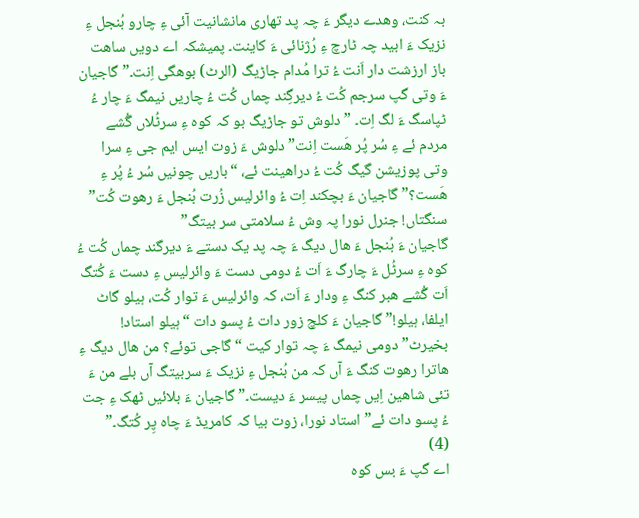بہ کنت، وھدے دیگر ءَ چہ پد تھاری مانشانیت آئی ءِ چارو بُنجل ءِ نزیک ءَ ابید چہ ٹارچ ءِ رُژنائی ءَ کاینت۔ پمیشکہ اے دویں ساھت باز ارزشت دار اَنت ءُ ترا مُدام جاڑیگ (الرٹ) بوھگی اِنت۔” گاجیان ءَ وتی گپ سرجم کُت ءُ دیرگِند چماں کُت ءُ چاریں نیمگ ءَ چار ءُ ٹپاسگ ءَ لگ اِت۔ ” دلوش تو جاڑیگ بو کہ کوہ ءِ سرٹُلاں گُشے مردم ئے ءِ سُر پُر ھَست اِنت” دلوش ءَ زوت ایس ایم جی ءِ سرا وتی پوزیشن گیگ کُت ءُ دراھینت ئے، “باریں چونیں سُر ءُ پُر ءِ ھَست؟” گاجیان ءَ بچکند اِت ءُ وائرلیس زُرت بُنجل ءَ رھوت کُت” سنگتاں! جنرل نورا پہ وش ءُ سلامتی سر بیتگ”
گاجیان ءَ بُنجل ءَ ھال دیگ ءَ چہ پد یک دستے ءَ دیرگند چماں کُت ءُ کوہ ءِ سرٹُل ءَ چارگ ءَ اَت ءُ دومی دست ءَ وائرلیس ءِ دست ءَ کُتگ اَت گُشے ھبر کنگ ءِ ودار ءَ اَت، کہ وائرلیس ءَ توار کُت، ہیلو گاٹ ایلفا، ہیلو!” گاجیان ءَ کلچ زور دات ءُ پسو دات “ہیلو استاد! بخیرٹ” دومی نیمگ ءَ چہ توار کیت “گاجی توئے؟ من ھال دیگ ءِ ھاترا رھوت کنگ ءَ آں کہ من بُنجل ءِ نزیک ءَ سربیتگ آں بلے من ءَ تئی شاھین اِیں چماں پیسر ءَ دیست۔” گاجیان ءَ بلائیں ٹھک ءِ جت ءُ پسو دات ئے”استاد نورا، زوت بیا کہ کامریڈ ءَ چاہ پِر کُتگ۔”
(4)
اے گپ ءَ بس کوہ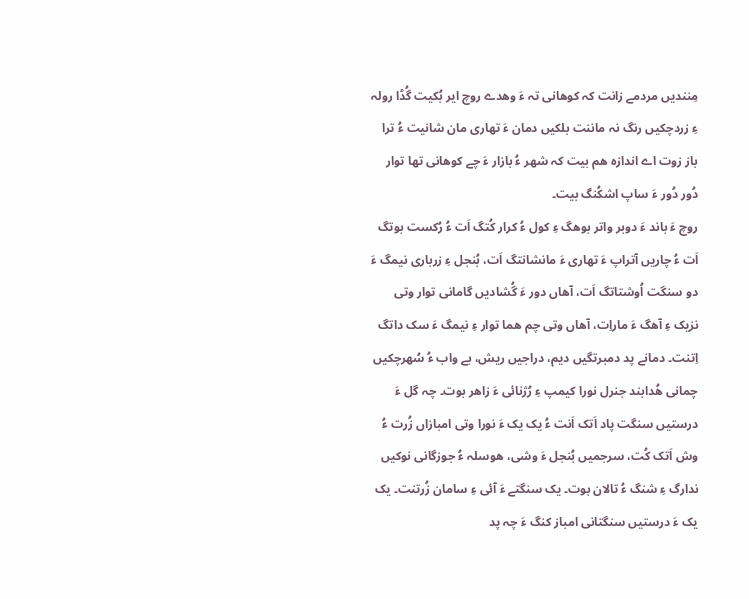مِنندیں مردمے زانت کہ کوھانی تہ ءَ وھدے روچ ایر بُکیت گُڈا رولہ ءِ زردچکیں رنگ نہ ماننت بلکیں دمان ءَ تھاری مان شانیت ءُ ترا باز زوت اے اندازہ ھم بیت کہ شھر ءُ بازار ءَ چے کوھانی تھا توار دُور دُور ءَ ساپ اشکُنگ بیت۔
روچ ءَ باند ءَ دوبر واتر بوھگ ءِ کول ءُ کرار کُتگ اَت ءُ رُکست بوتگ اَت ءُ چاریں آتراپ ءَ تھاری ءَ مانشانتگ اَت، بُنجل ءِ زرباری نیمگ ءَ دو سنگت اُوشتاتگ اَت، آھاں دور ءَ گُشادیں گامانی توار وتی نزیک ءِ آھگ ءَ ماراِت، آھاں وتی چم ھما توار ءِ نیمگ ءَ سک داتگ اِتنت۔ دمانے پد دمبرتگیں دیم، دراجیں ریش، بے واب ءُ سُھرچکیں چمانی ھُدابند جنرل نورا کیمپ ءِ رُژنائی ءَ زاھر بوت۔ چہ گل ءَ درستیں سنگت پاد اَتک اَنت ءُ یک یک ءَ نورا وتی امبازاں زُرت ءُ وش اَتک کُت، سرجمیں بُنجل ءَ وشی، ھوسلہ ءُ جوزگانی نوکیں ندارگ ءِ شنگ ءُ تالان بوت۔ یک سنگتے ءَ آئی ءِ سامان زُرتنت۔ یک یک ءَ درستیں سنگتانی امباز کنگ ءَ چہ پد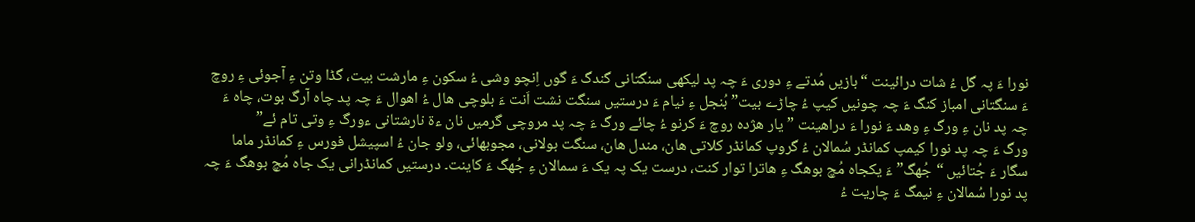نورا ءَ پہ گل ءُ شات درائینت “بازیں مُدتے ءِ دوری ءَ چہ پد لیکھی سنگتانی گندگ ءَ گوں اِنچو وشی ءُ سکون ءِ مارشت بیت، گڈا وتن ءِ آجوئی ءِ روچ ءَ سنگتانی امباز کنگ ءَ چہ چونیں کیپ ءُ چاڑے بیت” بُنجل ءِ نیام ءَ درستیں سنگت نشت اَنت ءَ بلوچی ھال ءُ اھوال ءَ چہ پد چاہ آرگ بوت، چاہ ءَ چہ پد نان ءِ ورگ ءِ وھد ءَ نورا ءَ دراھینت ” یار ھژدہ روچ ءَ کرنو ءُ چائے ورگ ءَ چہ پد مروچی گرمیں نان ءۃ نارشتانی ءورگ ءِ وتی تام ئے”
ورگ ءَ چہ پد نورا کیمپ کمانڈر سُمالان ءُ گروپ کمانڈر کلاتی ھان، مندل ھان، سنگت بولانی، مجوبھائی، ولو جان ءُ اسپیشل فورس ءِ کمانڈر ماما سگار ءَ جُتائیں “جُھگ” ءَ یکجاہ مُچ بوھگ ءِ ھاترا توار کنت، درست یک پہ یک ءَ سمالان ءِ جُھگ ءَ کاینت۔ درستیں کمانڈرانی یک جاہ مُچ بوھگ ءَ چہ پد نورا سُمالان ءِ نیمگ ءَ چاریت ءُ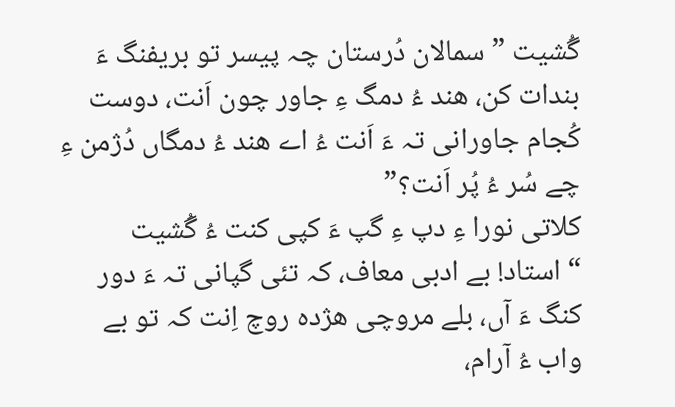گُشیت ” سمالان دُرستان چہ پیسر تو بریفنگ ءَ بندات کن، ھند ءُ دمگ ءِ جاور چون اَنت، دوست کُجام جاورانی تہ ءَ اَنت ءُ اے ھند ءُ دمگاں دُژمن ءِ چے سُر ءُ پُر اَنت؟”
کلاتی نورا ءِ دپ ءِ گپ ءَ کپی کنت ءُ گُشیت “استاد! بے ادبی معاف، کہ تئی گپانی تہ ءَ دور کنگ ءَ آں، بلے مروچی ھژدہ روچ اِنت کہ تو بے واب ءُ آرام،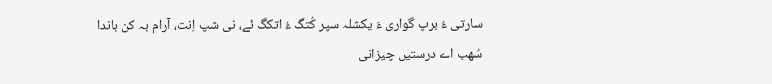سارتی ءُ برپ گواری ءَ یکشلہ سپر کُتگ ءُ اتکگ ئے، نی شپ اِنت، آرام بہ کن باندا سُھب اے درستیں چیزانی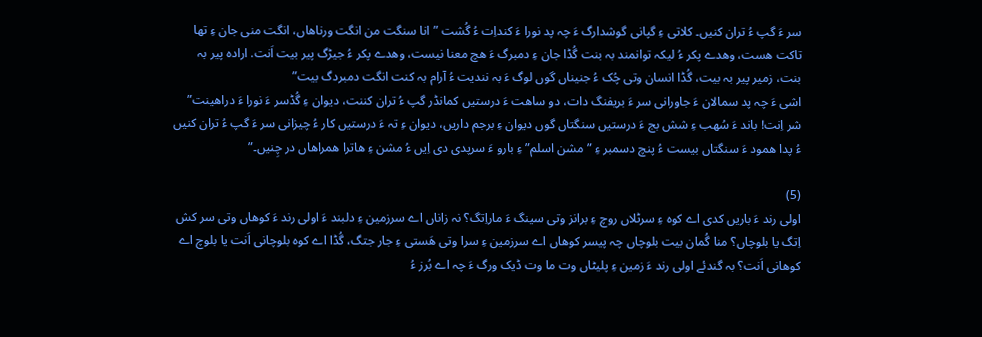سر ءَ گپ ءُ تران کنیں۔ کلاتی ءِ گپانی گوشدارگ ءَ چہ پد نورا ءَ کنداِت ءُ گُشت ” انا سنگت من انگت ورناھاں، انگت منی جان ءِ تھا تاکت ھست، وھدے پکر ءُ لیکہ توانمند بہ بنت گُڈا جان ءِ دمبرگ ءَ ھچ معنا نیست، وھدے پکر ءُ جیڑگ پیر بیت اَنت. ارادہ پیر بہ بنت، زمیر پیر بہ بیت، گُڈا انسان وتی چُک ءُ جنیناں گوں لوگ ءَ بہ نندیت ءُ آرام بہ کنت انگت دمبردگ بیت”
اشی ءَ چہ پد سمالان ءَ جاورانی سر ءَ بریفنگ دات، دو ساھت ءَ درستیں کمانڈر گپ ءُ تران کننت، دیوان ءِ گُڈسر ءَ نورا ءَ دراھینت” شر اِنت! باند ءَ سُھب ءِ شش بج ءَ درستیں سنگتاں گوں دیوان ءِ برجم داریں، دیوان ءِ تہ ءَ درستیں کار ءُ چیزانی سر ءَ گپ ءُ تران کنیں ءُ پدا ھمود ءَ سنگتاں بیست ءُ پنچ دسمبر ءِ ” مشن اسلم” ءِ بارو ءَ سرپدی دی اِیں ءُ مشن ءِ ھاترا ھمراھاں در چِنیں۔”

(5)
اولی رند ءَ باریں کدی اے کوہ ءِ سرٹلاں روچ ءِ برانز وتی سینگ ءَ ماراِتگ؟ نہ زاناں اے سرزمین ءِ دلبند ءَ اولی رند ءَ کوھاں وتی سر کش اِتگ یا بلوچاں؟ منا گُمان بیت بلوچاں چہ پیسر کوھاں اے سرزمین ءِ سرا وتی ھَستی ءِ جار جتگ، گُڈا اے کوہ بلوچانی اَنت یا بلوچ اے کوھانی اَنت؟ بہ گندئے اولی رند ءَ زمین ءِ پلیٹاں وت ما وت ڈیک ورگ ءَ چہ اے بُرز ءُ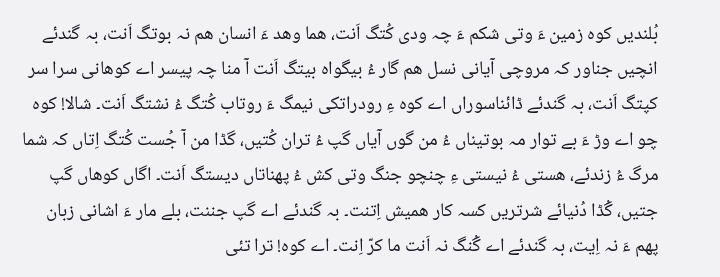بُلندیں کوہ زمین ءَ وتی شکم ءَ چہ ودی کُتگ اَنت، ھما وھد ءَ انسان ھم نہ بوتگ اَنت، بہ گندئے انچیں جناور کہ مروچی آیانی نسل ھم گار ءُ بیگواہ بیتگ اَنت آ منا چہ پیسر اے کوھانی سرا سر کپتگ اَنت، بہ گندئے ڈائناسوراں اے کوہ ءِ رودراتکی نیمگ ءَ روتاب کُتگ ءُ نشتگ اَنت۔ شالا! کوہ چو اے وڑ ءَ بے توار مہ بوتیناں ءُ من گوں آیاں گپ ءُ تران کُتیں، گڈا من آ جُست کُتگ اِتاں کہ شما مرگ ءُ زندئے، ھستی ءُ نیستی ءِ چنچو جنگ وتی کش ءُ پھناتاں دیستگ اَنت۔ اگاں کوھاں گپ جتیں، گُڈا دُنیائے شرتریں کسہ کار ھمیش اِتنت۔ بہ گندئے اے گپ جننت، بلے مار ءَ اشانی زبان پھم ءَ نہ اِیت، بہ گندئے اے گُنگ نہ اَنت ما کرّ اِنت۔ اے کوہ! ترا تئی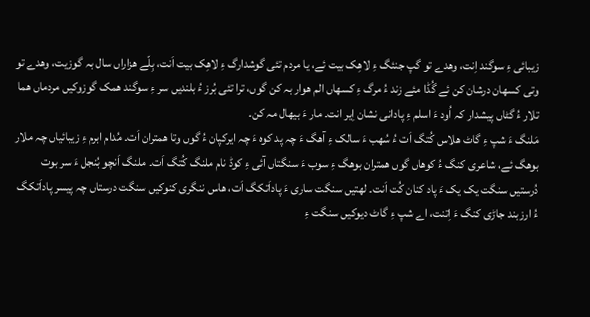زیبائی ءِ سوگند اِنت، وھدے تو گپ جنئگ ءِ لاھِک بیت ئے، یا مردم تئی گوشدارگ ءِ لاھِک بیت اَنت، بِلّے ھزاراں سال بہ گوزیت، وھدے تو وتی کسھان درشان کن ئے گُڈا مئے زند ءُ مرگ ءِ کسھاں الم ھوار بہ کن گوں، ترا تئی بُرز ءُ بلندیں سر ءِ سوگند ھمک گوزوکیں مردماں ھما تلار ءُ گٹاں پیشدار کہ اُود ءَ اسلم ءِ پادانی نشان اِیر انت۔ مار ءَ بیھال مہ کن۔
مَلنگ ءَ شپ ءِ گاٹ ھلاس کُتگ اَت ءُ سُھب ءَ سالک ءِ آھگ ءَ چہ پد کوہ ءَ چہ ایرکپان ءُ گوں وتا ھمتران اَت۔ مُدام ابرم ءِ زیبائیاں چہ ملار بوھگ ئے، شاعری کنگ ءُ کوھاں گوں ھمتران بوھگ ءِ سوب ءَ سنگتاں آئی ءِ کوڈ نام ملنگ کُتگ اَت۔ ملنگ اَنچو بُنجل ءَ سر بوت دُرستیں سنگت یک یک ءَ پاد کنان کُت اَنت۔ لھتیں سنگت ساری ءَ پاداَتکگ اَت، ھاس ننگری کنوکیں سنگت درستاں چہ پیسر پاداَتکگ ءُ ارزبند جاڑی کنگ ءَ اِتنت، اے شپ ءِ گاٹ دیوکیں سنگت ءِ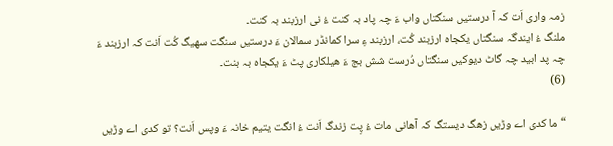زمہ واری اَت کہ آ درستیں سنگتاں واب ءَ چہ پاد بہ کنت ءُ نی ارزبند بہ کنت۔
ملنگ ءُ ایندگہ سنگتاں یکجاہ ارزبند کُت، ارزبند ءِ سرا کمانڈر سمالان ءَ درستیں سنگت سھیگ کُت اَنت کہ ارزبند ءَ چہ پد ابید چہ گاٹ دیوکیں سنگتاں دُرست شش بج ءَ ھیلکاری پٹ ءَ یکجاہ بہ بنت۔
(6)

“ ما کدی اے وڑیں زھگ دیستگ کہ آھانی مات ءُ پِت زندگ اَنت ءُ انگت یتیم خانہ ءَ وپس اَنت؟ تو کدی اے وڑیں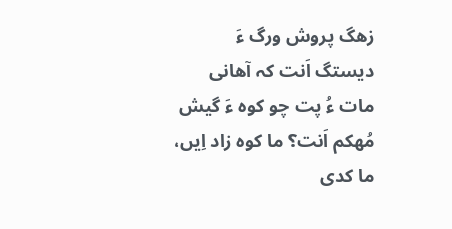زھگ پروش ورگ ءَ دیستگ اَنت کہ آھانی مات ءُ پت چو کوہ ءَ گیش مُھکم اَنت؟ ما کوہ زاد اِیں، ما کدی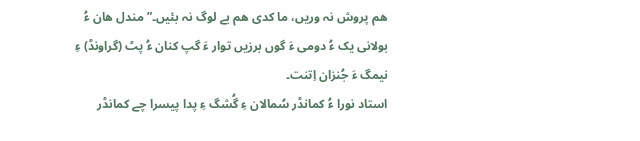ھم پروش نہ وریں، ما کدی ھم بے لوگ نہ بئیں۔” مندل ھان ءُ بولانی یک ءُ دومی ءَ گوں برزیں توار ءَ گپ کنان ءُ پٹ (گراونڈ) ءِ نیمگ ءَ جُنزان اِتنت۔
استاد نورا ءُ کمانڈر سُمالان ءِ گُشگ ءِ پدا پیسرا چے کمانڈر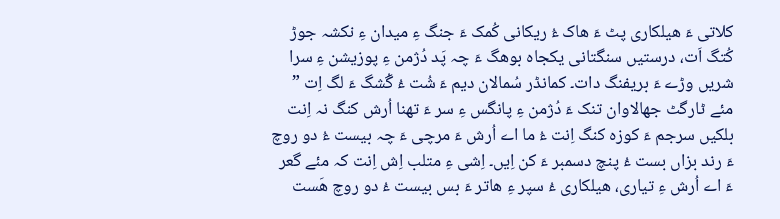کلاتی ءَ ھیلکاری پٹ ءَ ھاک ءُ ریکانی کُمک ءَ جنگ ءِ میدان ءِ نکشہ جوڑ کُتگ اَت، درستیں سنگتانی یکجاہ بوھگ ءَ چہ پَد دُژمن ءِ پوزیشن ءِ سرا شریں وڑے ءَ بریفنگ دات۔ کمانڈر سُمالان دیم ءَ شُت ءُ گُشگ ءَ لگ اِت ” مئے ٹارگٹ جھالاوان تنک ءَ دُژمن ءِ پانگس ءِ سر ءَ تھنا اُرش کنگ نہ اِنت بلکیں سرجم ءَ کوزہ کنگ اِنت ءُ ما اے اُرش ءَ مرچی ءَ چہ بیست ءُ دو روچ ءَ رند بزاں بست ءُ پنچ دسمبر ءَ کن اِیں۔ اِشی ءِ متلب اِش اِنت کہ مئے گعر ءَ اے اُرش ءِ تیاری، ھیلکاری ءُ سپر ءِ ھاتر ءَ بس بیست ءُ دو روچ ھَست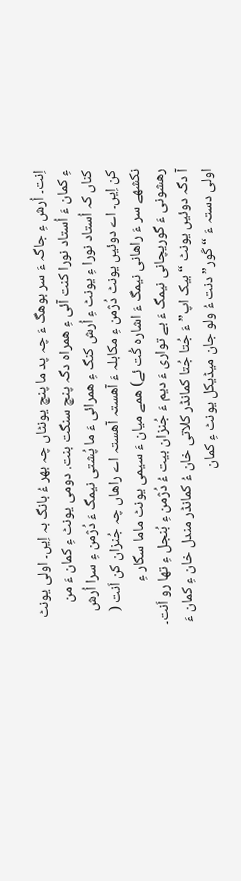اِنت۔ اُرش ءِ جاگہ ءَ سر بوھگ ءَ چہ پد ما پنچ یونٹاں چہ بھر ءُ بانگ بہ اِیں۔ اولی یونٹ ءِ کمان ءَ اُستاد نورا کنت آئی ءِ ھمراہ دگہ پنچ سنگت بنت. دومی یونٹ ءِ کمان ءَ من کناں کہ اُستاد نورا ءِ یونٹ ءِ اُرش کنگ ءِ ھمرائی ءَ ما پُشتی نیمگ ءَ دُژمن ءِ سرا اُرش کن اِیں۔ اے دوئیں یونٹ دُژمن ءِ مکابلہ ءَ آھستہ آھستہ اے راھاں چہ جُنزان کن اَنت ( نکشھے سر ءَ راھانی نیمگ ءَ اشارہ کُت ئے) ھمے میان ءَ سیمی یونٹ ماما سگار ءِ رھشونی ءَ گوریچانی نیمگ ءَ بے تواری ءَ دیم ءَ جُنزان بیت ءُ دُژمن ءِ بُنجل ءِ تھا رو اَنت۔ آ دگہ دوئیں یونٹ “بیک اپ” ءَ جُتا جُتا کمانڈر کلاتی خان ءُ کمانڈر مندل خان ءِ کمان ءَ اولی دستہ ءَ “کَور” دنت ءُ ولو جان میڈیکل یونٹ ءِ کمان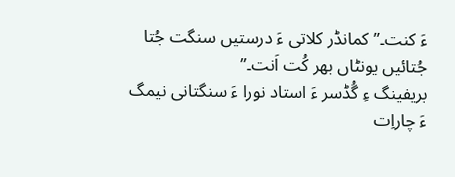ءَ کنت۔” کمانڈر کلاتی ءَ درستیں سنگت جُتا جُتائیں یونٹاں بھر کُت اَنت۔”
بریفینگ ءِ گُڈسر ءَ استاد نورا ءَ سنگتانی نیمگ ءَ چاراِت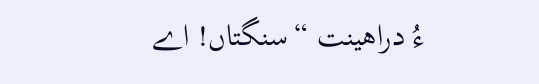ءُ دراھینت “سنگتاں! اے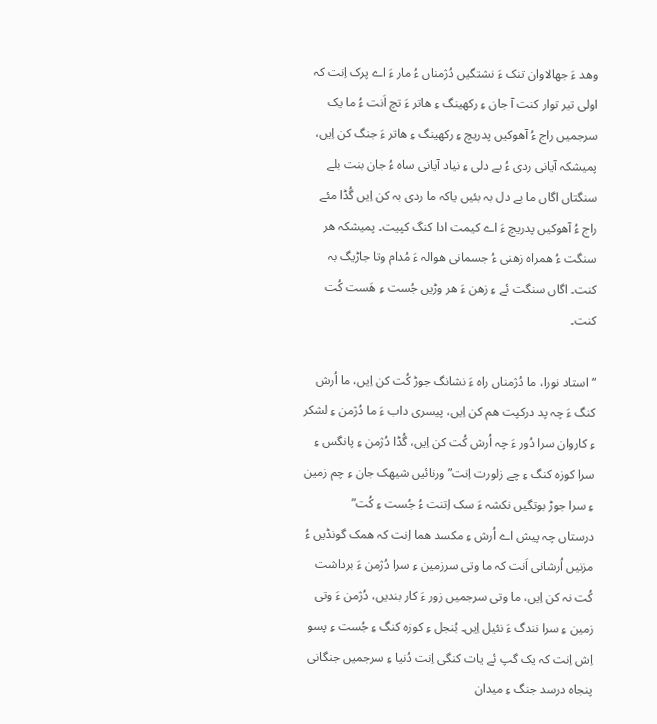وھد ءَ جھالاوان تنک ءَ نشتگیں دُژمناں ءُ مار ءَ اے پرک اِنت کہ اولی تیر توار کنت آ جان ءِ رکھینگ ءِ ھاتر ءَ تچ اَنت ءُ ما یک سرجمیں راج ءُ آھوکیں پدریچ ءِ رکھینگ ءِ ھاتر ءَ جنگ کن اِیں، پمیشکہ آیانی ردی ءُ بے دلی ءِ نیاد آیانی ساہ ءُ جان بنت بلے سنگتاں اگاں ما بے دل بہ بئیں یاکہ ما ردی بہ کن اِیں گُڈا مئے راج ءُ آھوکیں پدریچ ءَ اے کیمت ادا کنگ کپیت۔ پمیشکہ ھر سنگت ءُ ھمراہ زھنی ءُ جسمانی ھوالہ ءَ مُدام وتا جاڑیگ بہ کنت۔ اگاں سنگت ئے ءِ زھن ءَ ھر وڑیں جُست ءِ ھَست کُت کنت۔

“استاد نورا، ما دُژمناں راہ ءَ نشانگ جوڑ کُت کن اِیں، ما اُرش کنگ ءَ چہ پد درکپت ھم کن اِیں، پیسری داب ءَ ما دُژمن ءِ لشکر ءِ کاروان سرا دُور ءَ چہ اُرش کُت کن اِیں، گُڈا دُژمن ءِ پانگس ءِ سرا کوزہ کنگ ءِ چے زلورت اِنت” ورنائیں شیھک جان ءِ چم زمین ءِ سرا جوڑ بوتگیں نکشہ ءَ سک اِتنت ءُ جُست ءِ کُت”
درستاں چہ پیش اے اُرش ءِ مکسد ھما اِنت کہ ھمک گونڈیں ءُ مزنیں اُرشانی اَنت کہ ما وتی سرزمین ءِ سرا دُژمن ءَ برداشت کُت نہ کن اِیں، ما وتی سرجمیں زور ءَ کار بندیں، دُژمن ءَ وتی زمین ءِ سرا نندگ ءَ نئیل اِیں۔ بُنجل ءِ کوزہ کنگ ءِ جُست ءِ پسو اِش اِنت کہ یک گپ ئے یات کنگی اِنت دُنیا ءِ سرجمیں جنگانی پنجاہ درسد جنگ ءِ میدان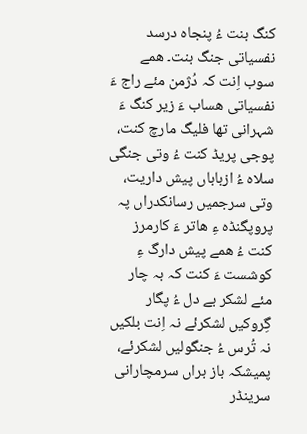کنگ بنت ءُ پنجاہ درسد نفسیاتی جنگ بنت۔ ھمے سوب اِنت کہ دُژمن مئے راج ءَ نفسیاتی ھساب ءَ زیر کنگ ءَ شہرانی تھا فلیگ مارچ کنت، پوجی پریڈ کنت ءُ وتی جنگی سلاہ ءُ ازباباں پیش داریت، وتی سرجمیں رسانکدراں پہ پروپگنڈہ ءِ ھاتر ءَ کارمرز کنت ءُ ھمے پیش دارگ ءِ کوشست ءَ کنت کہ بہ چار مئے لشکر بے دل ءُ پگار گِروکیں لشکرئے نہ اِنت بلکیں نہ تُرس ءُ جنگولیں لشکرئے، پمیشکہ باز براں سرمچارانی سرینڈر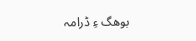بوھگ ءِ ڈرامہ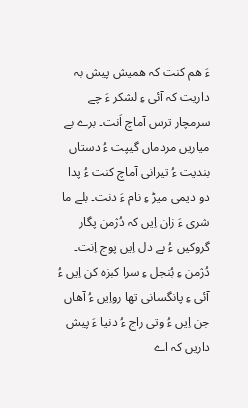ءَ ھم کنت کہ ھمیش پیش بہ داریت کہ آئی ءِ لشکر ءَ چے سرمچار ترس آماچ اَنت۔ برے بے میاریں مردماں گیپت ءُ دستاں بندیت ءُ تیرانی آماچ کنت ءُ پدا دو دیمی میڑ ءِ نام ءَ دنت۔ بلے ما شری ءَ زان اِیں کہ دُژمن پگار گروکیں ءُ بے دل اِیں پوج اِنت۔ دُژمن ءِ بُنجل ءِ سرا کبزہ کن اِیں ءُ آئی ءِ پانگسانی تھا رواِیں ءُ آھاں جن اِیں ءُ وتی راج ءُ دنیا ءَ پیش داریں کہ اے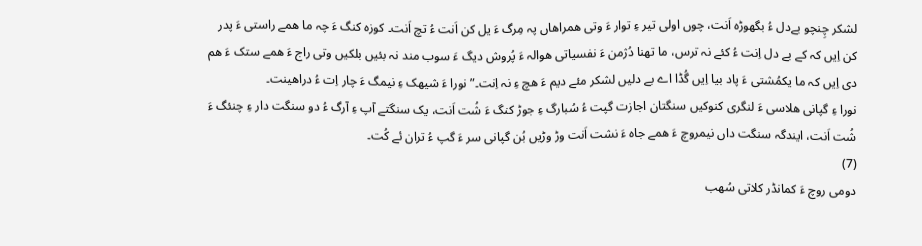لشکر چِنچو بےدل ءُ بگھوڑہ اَنت، چوں اولی تیر ءِ توار ءَ وتی ھمراھاں پہ مِرگ ءَ یل کن اَنت ءُ تچ اَنت۔ کوزہ کنگ ءَ چہ ما ھمے راستی ءَ پدر کن اِیں کہ کے بے دل اِنت ءُ کئے نہ ترس، ما تھنا دُژمن ءَ نفسیاتی ھوالہ ءَ پُروش دیگ ءَ سوب مند نہ بئیں بلکیں وتی راج ءَ ھمے ستک ءَ ھم دی اِیں کہ ما یکمُشتی ءَ پاد بیا اِیں گُڈا اے بے دلیں لشکر مئے دیم ءَ ھچ ءِ نہ اِنت۔” نورا ءَ شیھک ءِ نیمگ ءَ چار اِت ءُ دراھینت۔
نورا ءِ گپانی ھلاسی ءَ لنگری کنوکیں سنگتان اجازت گپت ءُ سُبارگ ءِ جوڑ کنگ ءَ شُت اَنت، یک سنگتے آپ ءِ آرگ ءُ دو سنگت دار ءِ چنئگ ءَ شُت اَنت، ایندگہ سنگت داں نیمروچ ءَ ھمے جاہ ءَ نشت اَنت وڑ وڑیں بُن گپانی سر ءَ گپ ءُ تران ئے کُت۔
(7)
دومی روچ ءَ کمانڈر کلاتی سُھب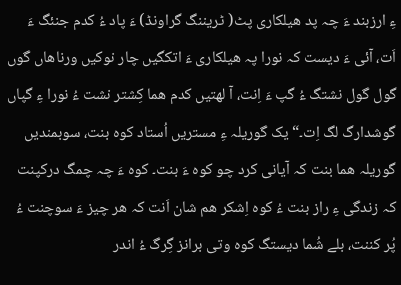ءِ ارزبند ءَ چہ پد ھیلکاری پٹ( ٹریننگ گراونڈ) ءَ پاد ءُ کدم جنئگ ءَ اَت، آئی ءَ دیست کہ نورا پہ ھیلکاری ءَ اتکگیں چار نوکیں ورناھاں گوں گول گول نشتگ ءُ گپ ءَ اِنت، آ لھتیں کدم ھما کِشتر نشت ءُ نورا ءِ گپاں گوشدارگ لگ اِت۔“ یک گوریلہ ءِ مستریں اُستاد کوہ بنت، سوبمندیں گوریلہ ھما بنت کہ آیانی کرد چو کوہ ءَ بنت۔ کوہ ءَ چہ چمگ درکپنت کہ زندگی ءِ راز بنت ءُ کوہ اِشکر ھم شان اَنت کہ ھر چیز ءَ سوچنت ءُ پُر کننت، بلے شُما دیستگ کوہ وتی برانز گِرگ ءُ اندر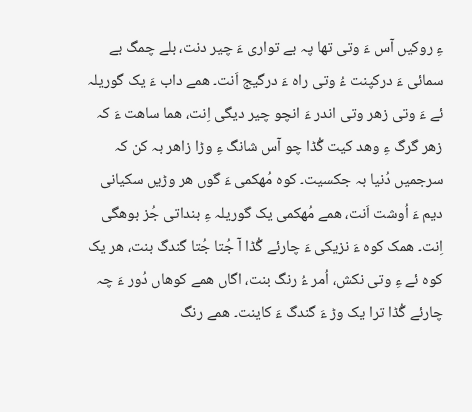ءِ روکیں آس ءَ وتی تھا پہ بے تواری ءَ چیر دنت، بلے چمگ بے سمائی ءَ درکپنت ءُ وتی راہ ءَ درگیج اَنت۔ ھمے داب ءَ یک گوریلہ ئے ءَ وتی زھر وتی اندر ءَ انچو چیر دیگی اِنت، ھما ساھت ءَ کہ زھر گرگ ءِ وھد کیت گُڈا چو آس شانگ ءِ وڑا زاھر بہ کن کہ سرجمیں دُنیا بہ جکسیت۔ کوہ مُھکمی ءَ گوں ھر وڑیں سکیانی دیم ءَ اُوشت اَنت، ھمے مُھکمی یک گوریلہ ءِ بنداتی جُز بوھگی اِنت۔ ھمک کوہ ءَ نزیکی ءَ چارئے گُڈا آ جُتا جُتا گندگ بنت، ھر یک کوہ ئے ءِ وتی نکش، اُمر ءُ رنگ بنت، اگاں ھمے کوھاں دُور ءَ چہ چارئے گُڈا ترا یک وڑ ءَ گندگ ءَ کاینت۔ ھمے رنگ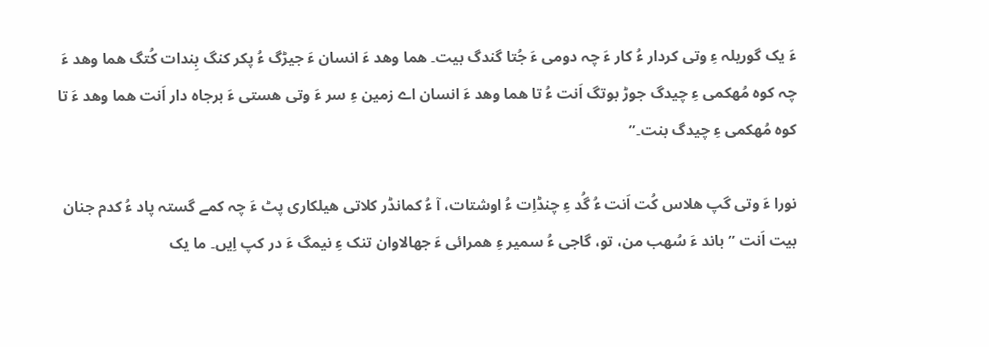ءَ یک گوریلہ ءِ وتی کردار ءُ کار ءَ چہ دومی ءَ جُتا گندگ بیت۔ ھما وھد ءَ انسان ءَ جیڑگ ءُ پکر کنگ بِندات کُتگ ھما وھد ءَ چہ کوہ مُھکمی ءِ چیدگ جوڑ بوتگ اَنت ءُ تا ھما وھد ءَ انسان اے زمین ءِ سر ءَ وتی ھستی ءَ برجاہ دار اَنت ھما وھد ءَ تا کوہ مُھکمی ءِ چیدگ بنت۔”

نورا ءَ وتی گپ ھلاس کُت اَنت ءُ گُد ءِ چنڈاِت ءُ اوشتات، آ ءُ کمانڈر کلاتی ھیلکاری پٹ ءَ چہ کمے گستہ پاد ءُ کدم جنان بیت اَنت ” باند ءَ سُھب من، تو، گاجی ءُ سمیر ءِ ھمرائی ءَ جھالاوان تنک ءِ نیمگ ءَ در کپ اِیں۔ ما یک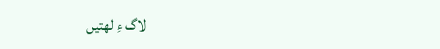لاگ ءِ لھتیں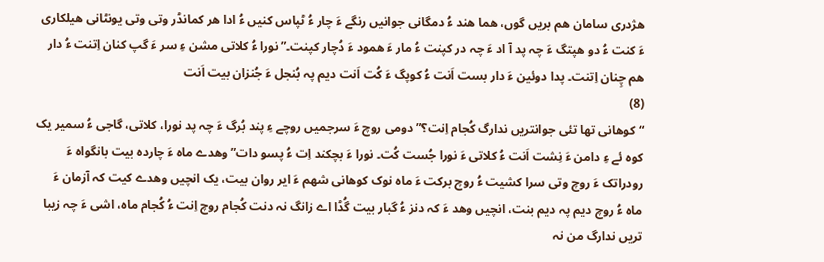ھژدری سامان ھم بریں گوں، ھما ھند ءُ دمگانی جوانیں رنگے ءَ چار ءُ ٹپاس کنیں ءُ ادا ھر کمانڈر وتی وتی یونٹانی ھیلکاری ءَ کنت ءُ دو ھپتگ ءَ چہ پد آ اد ءَ چہ در کپنت ءُ مار ءَ ھمود ءَ دُچار کپنت۔” نورا ءُ کلاتی مشن ءِ سر ءَ گپ کنان اِتنت ءُ دار ھم چِنان اِتنت۔ پدا دوئین ءَ دار بست اَنت ءُ کوپگ ءَ کُت اَنت دیم پہ بُنجل ءَ جُنزان بیت اَنت
(8)
“کوھانی تھا تئی جوانتریں ندارگ کُجام اِنت؟” دومی روچ ءَ سرجمیں روچے ءِ پند بُرگ ءَ چہ پد نورا، کلاتی، گاجی ءُ سمیر یک کوہ ئے ءِ دامن ءَ نِشت اَنت ءُ کلاتی ءَ نورا جُست کُت۔ نورا ءَ بچکند اِت ءُ پسو دات” وھدے ماہ ءَ چاردہ بیت بانگواہ ءَ رودراتک ءَ روچ وتی سرا کشیت ءُ روچ برکت ءَ ماہ نوک کوھانی شھم ءَ ایر روان بیت، یک انچیں وھدے کیت کہ آزمان ءَ ماہ ءُ روچ دیم پہ دیم بنت، انچیں وھد ءَ کہ دنز ءُ گبار بیت گُڈا اے زانگ نہ دنت کُجام روچ اِنت ءُ کُجام ماہ، اشی ءَ چہ زیبا تریں ندارگ من نہ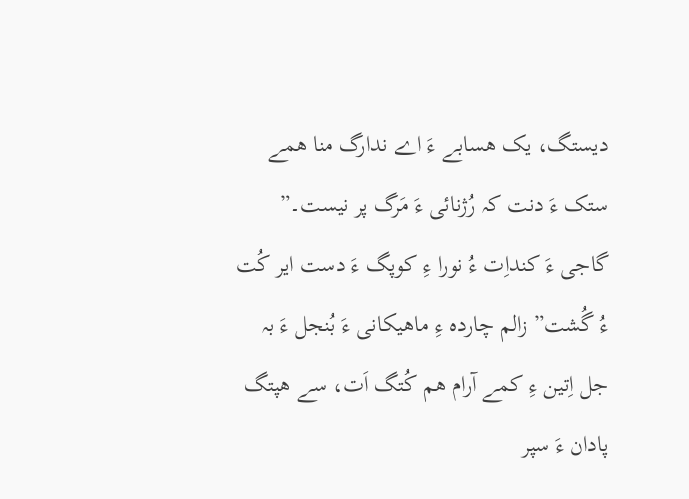دیستگ، یک ھسابے ءَ اے ندارگ منا ھمے ستک ءَ دنت کہ رُژنائی ءَ مَرگ پر نیست۔”
گاجی ءَ کنداِت ءُ نورا ءِ کوپگ ءَ دست ایر کُت ءُ گُشت” زالم چاردہ ءِ ماھیکانی ءَ بُنجل ءَ بہ جل اِتین ءِ کمے آرام ھم کُتگ اَت، سے ھپتگ پادان ءَ سپر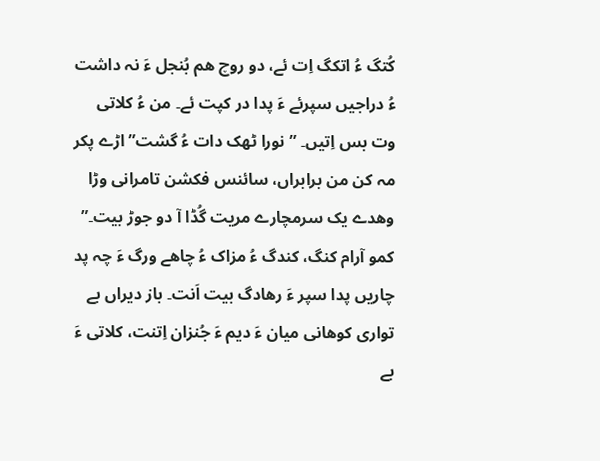کُتگ ءُ اتکگ اِت ئے، دو روچ ھم بُنجل ءَ نہ داشت ءُ دراجیں سپرئے ءَ پدا در کپت ئے۔ من ءُ کلاتی وت بس اِتیں۔ ” نورا ٹھک دات ءُ گشت” اڑے پکر مہ کن من برابراں، سائنس فکشن تامرانی وڑا وھدے یک سرمچارے مریت گُڈا آ دو جوڑ بیت۔”
کمو آرام کنگ، کندگ ءُ مزاک ءُ چاھے ورگ ءَ چہ پد چاریں پدا سپر ءَ رھادگ بیت اَنت۔ باز دیراں بے تواری کوھانی میان ءَ دیم ءَ جُنزان اِتنت، کلاتی ءَ بے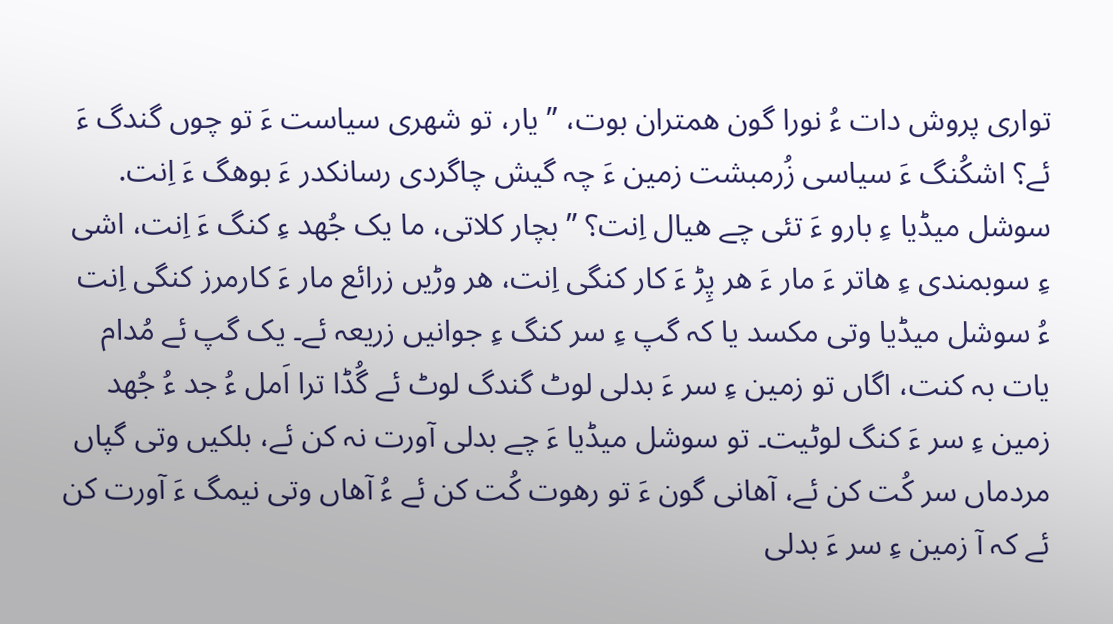تواری پروش دات ءُ نورا گون ھمتران بوت، ” یار، تو شھری سیاست ءَ تو چوں گندگ ءَ ئے؟ اشکُنگ ءَ سیاسی زُرمبشت زمین ءَ چہ گیش چاگردی رسانکدر ءَ بوھگ ءَ اِنت. سوشل میڈیا ءِ بارو ءَ تئی چے ھیال اِنت؟ ” بچار کلاتی، ما یک جُھد ءِ کنگ ءَ اِنت، اشی ءِ سوبمندی ءِ ھاتر ءَ مار ءَ ھر پِڑ ءَ کار کنگی اِنت، ھر وڑیں زرائع مار ءَ کارمرز کنگی اِنت ءُ سوشل میڈیا وتی مکسد یا کہ گپ ءِ سر کنگ ءِ جوانیں زریعہ ئے۔ یک گپ ئے مُدام یات بہ کنت، اگاں تو زمین ءِ سر ءَ بدلی لوٹ گندگ لوٹ ئے گُڈا ترا اَمل ءُ جد ءُ جُھد زمین ءِ سر ءَ کنگ لوٹیت۔ تو سوشل میڈیا ءَ چے بدلی آورت نہ کن ئے، بلکیں وتی گپاں مردماں سر کُت کن ئے، آھانی گون ءَ تو رھوت کُت کن ئے ءُ آھاں وتی نیمگ ءَ آورت کن ئے کہ آ زمین ءِ سر ءَ بدلی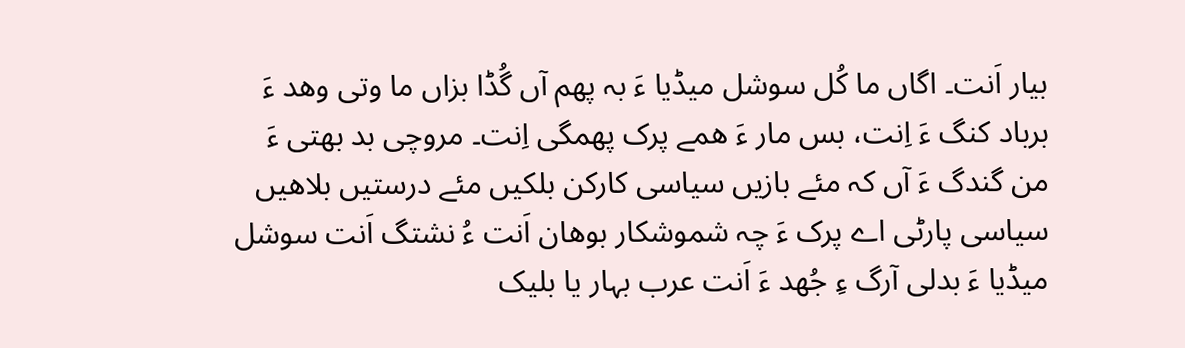بیار اَنت۔ اگاں ما کُل سوشل میڈیا ءَ بہ پھم آں گُڈا بزاں ما وتی وھد ءَ برباد کنگ ءَ اِنت، بس مار ءَ ھمے پرک پھمگی اِنت۔ مروچی بد بھتی ءَ من گندگ ءَ آں کہ مئے بازیں سیاسی کارکن بلکیں مئے درستیں بلاھیں سیاسی پارٹی اے پرک ءَ چہ شموشکار بوھان اَنت ءُ نشتگ اَنت سوشل میڈیا ءَ بدلی آرگ ءِ جُھد ءَ اَنت عرب بہار یا بلیک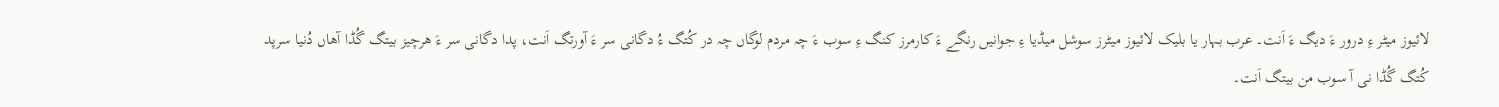لائیوز میٹر ءِ درور ءَ دیگ ءَ اَنت۔ عرب بہار یا بلیک لائیوز میٹرز سوشل میڈیا ءِ جوانیں رنگے ءَ کارمرز کنگ ءِ سوب ءَ چہ مردم لوگاں چہ در کُتگ ءُ دگانی سر ءَ آورتگ اَنت، پدا دگانی سر ءَ ھرچیز بیتگ گُڈا آھاں دُنیا سرپد کُتگ گُڈا نی آ سوب من بیتگ اَنت۔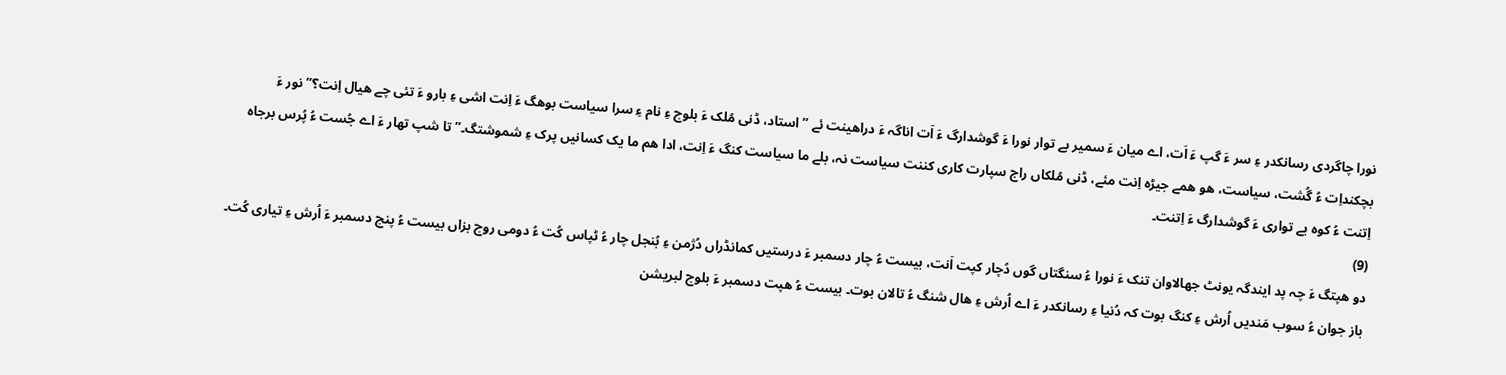نورا چاگردی رسانکدر ءِ سر ءَ گپ ءَ اَت، اے میان ءَ سمیر بے توار نورا ءَ گوشدارگ ءَ اَت اناگہ ءَ دراھینت ئے ” استاد، ڈنی مُلک ءَ بلوچ ءِ نام ءِ سرا سیاست بوھگ ءَ اِنت اشی ءِ بارو ءَ تئی چے ھیال اِنت؟” نور ءَ بچکنداِت ءُ گُشت، سیاست، ھو ھمے جیڑہ اِنت مئے، ڈنی مُلکاں راج سپارت کاری کننت سیاست نہ، بلے ما سیاست کنگ ءَ اِنت، ادا ھم ما یک کسانیں پرک ءِ شموشتگ۔” تا شپ تھار ءَ اے جُست ءُ پُرس برجاہ اِتنت ءُ کوہ بے تواری ءَ گوشدارگ ءَ اِتنت۔
(9)
دو ھپتگ ءَ چہ پد ایندگہ یونٹ جھالاوان تنک ءَ نورا ءُ سنگتاں گوں دُچار کپت اَنت، بیست ءُ چار دسمبر ءَ درستیں کمانڈراں دُژمن ءِ بُنجل چار ءُ ٹپاس کُت ءُ دومی روچ بزاں بیست ءُ پنچ دسمبر ءَ اُرش ءِ تیاری کُت۔
باز جوان ءُ سوب مَندیں اُرش ءِ کنگ بوت کہ دُنیا ءِ رسانکدر ءَ اے اُرش ءِ ھال شنگ ءُ تالان بوت۔ بیست ءُ ھپت دسمبر ءَ بلوچ لبریشن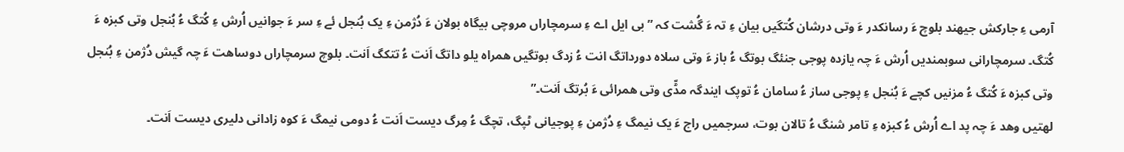آرمی ءِ جارکش جیھند بلوچ ءَ رسانکدر ءَ وتی درشان کُتگیں بیان ءِ تہ ءَ گُشت کہ ” بی ایل اے ءِ سرمچاراں مروچی بیگاہ بولان ءَ دُژمن ءِ یک بُنجل ئے ءِ سر ءَ جوانیں اُرش ءِ کُتگ ءُ بُنجل وتی کبزہ ءَ کُتگ۔ سرمچارانی سوبمندیں اُرش ءَ چہ یازدہ پوجی جنئگ بوتگ ءُ باز ءَ وتی سلاہ دورداتگ انت ءُ زدگ بوتگیں ھمراہ یلو داتگ اَنت ءُ تتکگ اَنت۔ بلوچ سرمچاراں دوساھت ءَ چہ گیش دُژمن ءِ بُنجل وتی کبزہ ءَ کُتگ ءُ مزنیں کچے ءَ بُنجل ءِ پوجی ساز ءُ سامان ءُ توپک ایندگہ مڈّی وتی ھمرائی ءَ بُرتگ اَنت۔”
لھتیں وھد ءَ چہ پد اے اُرش ءُ کبزہ ءِ تامر شنگ ءُ تالان بوت، سرجمیں راج ءَ یک نیمگ ءِ دُژمن ءِ پوجیانی ٹپگ، تچگ ءُ مِرگ دیست اَنت ءُ دومی نیمگ ءَ کوہ زادانی دلیری دیست اَنت۔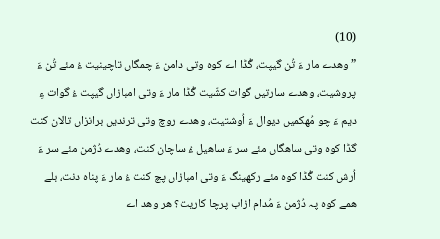(10)
”وھدے مار ءَ تُن گیپت، گُڈا اے کوہ وتی دامن ءَ چمگاں تاچینیت ءُ مئے تُن ءَ پروشیت، وھدے سارتیں گوات کشّیت گُڈا مار ءَ وتی امبازاں گیپت ءُ گوات ءِ دیم ءَ چو مُھکمیں دیوال ءَ اُوشتیت، وھدے روچ وتی ترندیں برانزاں تالان کنت گڈا کوہ وتی ساھگاں مئے سر ءَ ساھیل ءُ ساچان کنت، وھدے دُژمن مئے سر ءَ اُرش کنت گُڈا کوہ مئے رکھینگ ءَ وتی امبازاں پچ کنت ءُ مار ءَ پناہ دنت، بلے ھمے کوہ پہ دُژمن ءَ مُدام ازاب پرچا کاریت؟ ھر وھد اے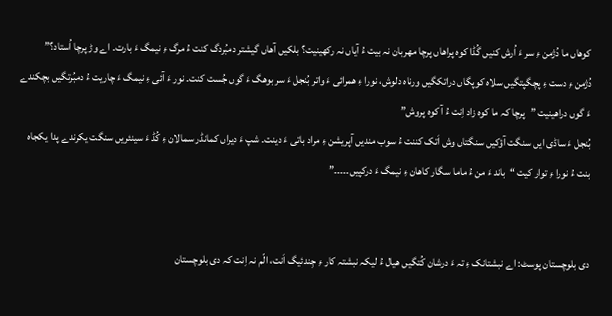کوھاں ما دُژمن ءِ سر ءَ اُرش کنیں گُڈا کوہ پراھاں پرچا مھربان نہ بیت ءُ آیاں نہ رکھینیت؟ بلکیں آھاں گیشتر دمبُردگ کنت ءُ مرگ ءِ نیمگ ءَ بارت۔ اے وڑ پرچا اُستاد؟”
دُژمن ءِ دست ءِ پچگپتگیں سلاہ کوپگاں دراتکگیں ورناہ دلوش، نورا ءِ ھمرائی ءَ واتر بُنجل ءَ سر بوھگ ءَ گوں جُست کنت۔ نور ءَ آئی ءِ نیمگ ءَ چاریت ءُ دمبُرتگیں بچکندے ءَ گوں دراھینیت ”پرچا کہ ما کوہ زاد اِنت ءُ آ کوہ پروش”
بُنجل ءَ ساڈی ایں سنگت آؤکیں سنگتاں وش اَتک کننت ءُ سوب مندیں آپریشن ءِ مراد باتی ءَ دینت۔ شپ ءَ دیراں کمانڈر سمالان ءِ کُڈ ءَ سینئریں سنگت یکرندے پدا یکجاہ بنت ءُ نورا ءِ توار کیت “باند ءَ من ءُ ماما سگار کاھان ءِ نیمگ ءَ درکپیں۔۔۔۔۔”


دی بلوچستان پوسٹ: اے نبشتانک ءِ تہ ءَ درشان کُتگیں ھیال ءُ لیکہ نبشتہ کار ءِ جِندئیگ اَنت، الّم نہ اِنت کہ دی بلوچستان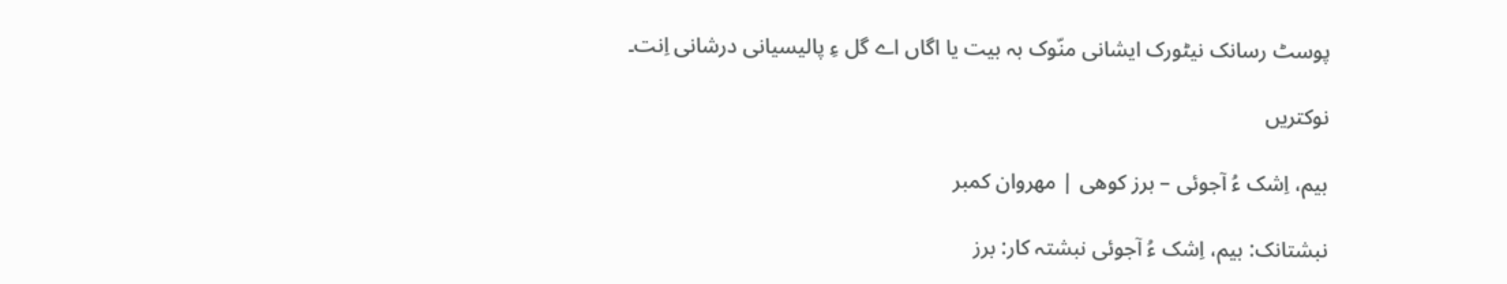پوسٹ رسانک نیٹورک ایشانی منّوک بہ بیت یا اگاں اے گل ءِ پالیسیانی درشانی اِنت۔

نوکتریں

بیم، اِشک ءُ آجوئی – برز کوھی | مھروان کمبر

نبشتانک: بیم، اِشک ءُ آجوئی نبشتہ کار: برز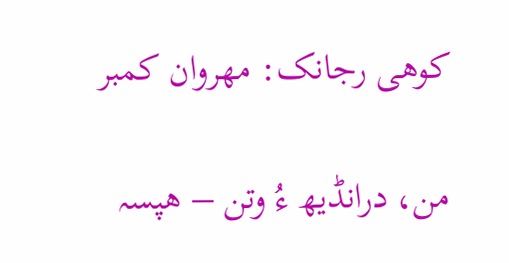کوھی رجانک: مھروان کمبر

من، درانڈیھ ءُ وتن – ھپسہ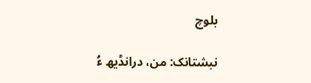بلوچ

نبشتانک: من، درانڈیھ ءُ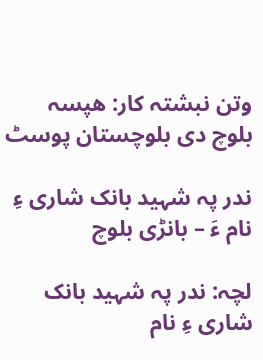وتن نبشتہ کار: ھپسہ بلوچ دی بلوچستان پوسٹ

ندر پہ شہید بانک شاری ءِ نام ءَ – بانڑی بلوچ

لچہ: ندر پہ شہید بانک شاری ءِ نام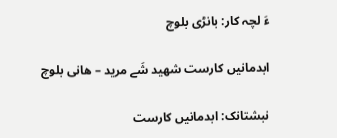ءَ لچہ کار: بانڑی بلوچ

ابدمانیں کارست شھید شَے مرید – ھانی بلوچ

نبشتانک: ابدمانیں کارست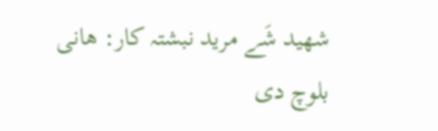شھید شَے مرید نبشتہ کار: ھانی بلوچ دی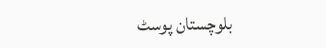بلوچستان پوسٹ